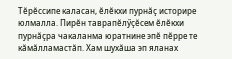Тӗрӗссипе каласан, ӗлӗкхи пурнӑҫ историре юлмалла. Пирӗн таврапӗлӳҫӗсем ӗлӗкхи пурнӑҫра чакаланма юратнине эпӗ пӗрре те кӑмӑлламастӑп. Хам шухӑша эп яланах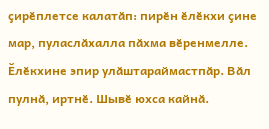ҫирӗплетсе калатӑп: пирӗн ӗлӗкхи ҫине мар, пуласлӑхалла пӑхма вӗренмелле. Ӗлӗкхине эпир улӑштараймастпӑр. Вӑл пулнӑ, иртнӗ. Шывӗ юхса кайнӑ.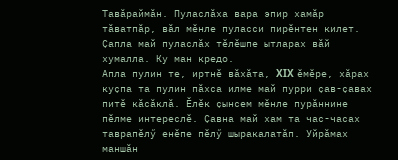Тавӑраймӑн. Пуласлӑха вара эпир хамӑр тӑватпӑр, вӑл мӗнле пуласси пирӗнтен килет. Ҫапла май пуласлӑх тӗлӗшпе ытларах вӑй хумалла. Ку ман кредо.
Апла пулин те, иртнӗ вӑхӑта, XIX ӗмӗре, хӑрах куҫпа та пулин пӑхса илме май пурри ҫав-ҫавах питӗ кӑсӑклӑ. Ӗлӗк ҫынсем мӗнле пурӑннине пӗлме интереслӗ. Ҫавна май хам та час-часах таврапӗлӳ енӗпе пӗлӳ шыракалатӑп. Уйрӑмах маншӑн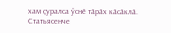хам ҫуралса ӳснӗ тӑрӑх кӑсӑклӑ. Статьясенче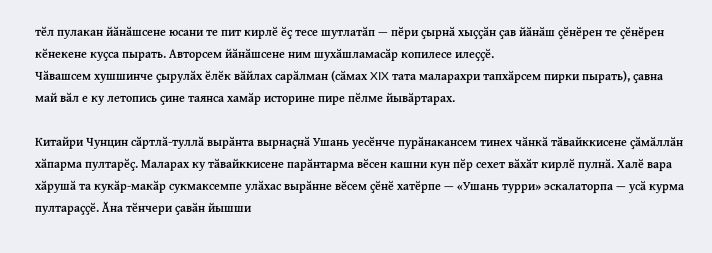тӗл пулакан йӑнӑшсене юсани те пит кирлӗ ӗҫ тесе шутлатӑп — пӗри ҫырнӑ хыҫҫӑн ҫав йӑнӑш ҫӗнӗрен те ҫӗнӗрен кӗнекене куҫса пырать. Авторсем йӑнӑшсене ним шухӑшламасӑр копилесе илеҫҫӗ.
Чӑвашсем хушшинче ҫырулӑх ӗлӗк вӑйлах сарӑлман (сӑмах XIX тата маларахри тапхӑрсем пирки пырать), ҫавна май вӑл е ку летопись ҫине таянса хамӑр историне пире пӗлме йывӑртарах.

Китайри Чунцин сӑртлӑ-туллӑ вырӑнта вырнаҫнӑ Ушань уесӗнче пурӑнакансем тинех чӑнкӑ тӑвайккисене ҫӑмӑллӑн хӑпарма пултарӗҫ. Маларах ку тӑвайккисене парӑнтарма вӗсен кашни кун пӗр сехет вӑхӑт кирлӗ пулнӑ. Халӗ вара хӑрушӑ та кукӑр-макӑр сукмаксемпе улӑхас вырӑнне вӗсем ҫӗнӗ хатӗрпе — «Ушань турри» эскалаторпа — усӑ курма пултараҫҫӗ. Ӑна тӗнчери ҫавӑн йышши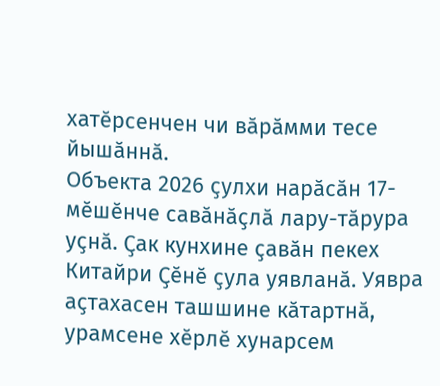хатӗрсенчен чи вӑрӑмми тесе йышӑннӑ.
Объекта 2026 ҫулхи нарӑсӑн 17-мӗшӗнче савӑнӑҫлӑ лару-тӑрура уҫнӑ. Ҫак кунхине ҫавӑн пекех Китайри Ҫӗнӗ ҫула уявланӑ. Уявра аҫтахасен ташшине кӑтартнӑ, урамсене хӗрлӗ хунарсем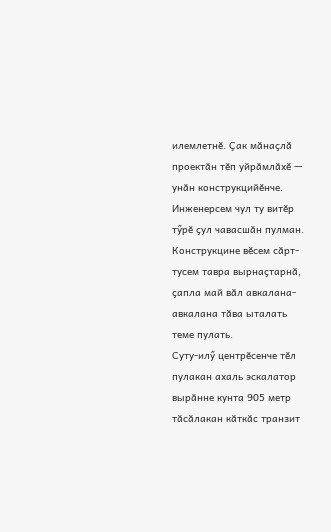илемлетнӗ. Ҫак мӑнаҫлӑ проектӑн тӗп уйрӑмлӑхӗ — унӑн конструкцийӗнче. Инженерсем чул ту витӗр тӳрӗ ҫул чавасшӑн пулман. Конструкцине вӗсем сӑрт-тусем тавра вырнаҫтарнӑ, ҫапла май вӑл авкалана-авкалана тӑва ыталать теме пулать.
Суту-илӳ центрӗсенче тӗл пулакан ахаль эскалатор вырӑнне кунта 905 метр тӑсӑлакан кӑткӑс транзит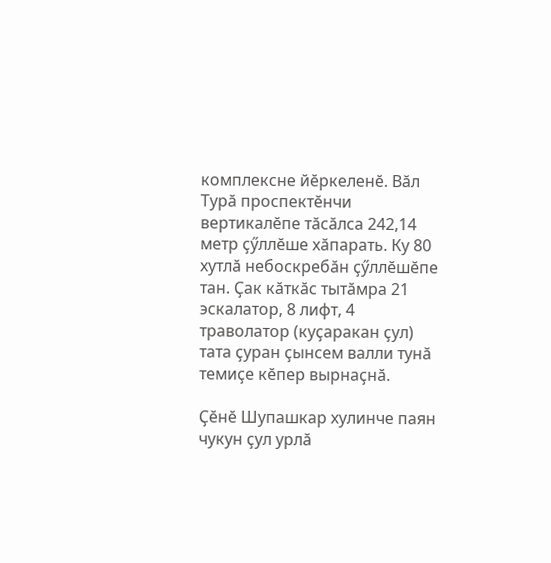комплексне йӗркеленӗ. Вӑл Турӑ проспектӗнчи вертикалӗпе тӑсӑлса 242,14 метр ҫӳллӗше хӑпарать. Ку 80 хутлӑ небоскребӑн ҫӳллӗшӗпе тан. Ҫак кӑткӑс тытӑмра 21 эскалатор, 8 лифт, 4 траволатор (куҫаракан ҫул) тата ҫуран ҫынсем валли тунӑ темиҫе кӗпер вырнаҫнӑ.

Ҫӗнӗ Шупашкар хулинче паян чукун ҫул урлӑ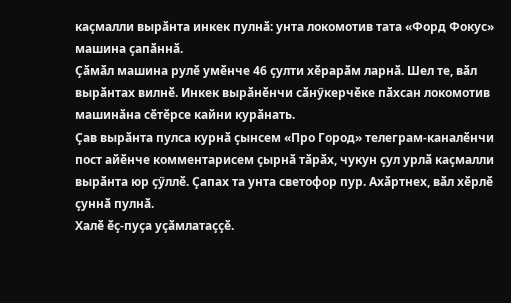каҫмалли вырӑнта инкек пулнӑ: унта локомотив тата «Форд Фокус» машина ҫапӑннӑ.
Ҫӑмӑл машина рулӗ умӗнче 46 ҫулти хӗрарӑм ларнӑ. Шел те, вӑл вырӑнтах вилнӗ. Инкек вырӑнӗнчи сӑнӳкерчӗке пӑхсан локомотив машинӑна сӗтӗрсе кайни курӑнать.
Ҫав вырӑнта пулса курнӑ ҫынсем «Про Город» телеграм-каналӗнчи пост айӗнче комментарисем ҫырнӑ тӑрӑх, чукун ҫул урлӑ каҫмалли вырӑнта юр ҫӳллӗ. Ҫапах та унта светофор пур. Ахӑртнех, вӑл хӗрлӗ ҫуннӑ пулнӑ.
Халӗ ӗҫ-пуҫа уҫӑмлатаҫҫӗ.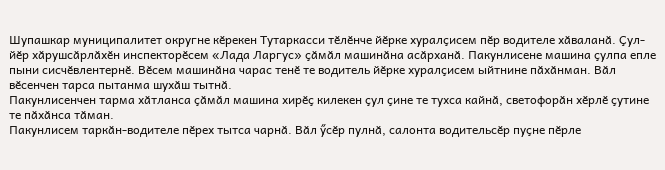Шупашкар муниципалитет округне кӗрекен Тутаркасси тӗлӗнче йӗрке хуралҫисем пӗр водителе хӑваланӑ. Ҫул-йӗр хӑрушсӑрлӑхӗн инспекторӗсем «Лада Ларгус» ҫӑмӑл машинӑна асӑрханӑ. Пакунлисене машина ҫулпа епле пыни сисчӗвлентернӗ. Вӗсем машинӑна чарас тенӗ те водитель йӗрке хуралҫисем ыйтнине пӑхӑнман. Вӑл вӗсенчен тарса пытанма шухӑш тытнӑ.
Пакунлисенчен тарма хӑтланса ҫӑмӑл машина хирӗҫ килекен ҫул ҫине те тухса кайнӑ, светофорӑн хӗрлӗ ҫутине те пӑхӑнса тӑман.
Пакунлисем таркӑн-водителе пӗрех тытса чарнӑ. Вӑл ӳсӗр пулнӑ, салонта водительсӗр пуҫне пӗрле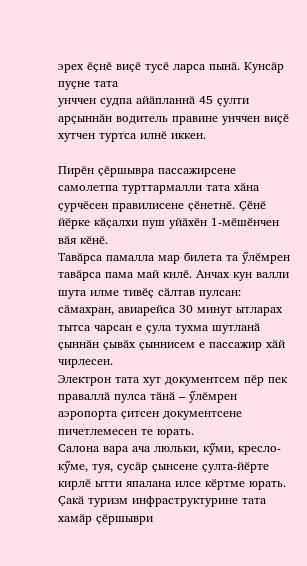эрех ӗҫнӗ виҫӗ тусӗ ларса пынӑ. Кунсӑр пуҫне тата
унччен судпа айӑпланнӑ 45 ҫулти арҫыннӑн водитель правине унччен виҫӗ хутчен туртса илнӗ иккен.

Пирӗн ҫӗршывра пассажирсене самолетпа турттармалли тата хӑна ҫурчӗсен правилисене ҫӗнетнӗ. Ҫӗнӗ йӗрке кӑҫалхи пуш уйӑхӗн 1-мӗшӗнчен вӑя кӗнӗ.
Тавӑрса памалла мар билета та ӳлӗмрен тавӑрса пама май килӗ. Анчах кун валли шута илме тивӗҫ сӑлтав пулсан: сӑмахран, авиарейса 30 минут ытларах тытса чарсан е ҫула тухма шутланӑ ҫыннӑн ҫывӑх ҫыннисем е пассажир хӑй чирлесен.
Электрон тата хут документсем пӗр пек праваллӑ пулса тӑнӑ – ӳлӗмрен аэропорта ҫитсен документсене пичетлемесен те юрать.
Салона вара ача люльки, кӳми, кресло-кӳме, туя, сусӑр ҫынсене ҫулта-йӗрте кирлӗ ытти япалана илсе кӗртме юрать.
Ҫакӑ туризм инфраструктурине тата хамӑр ҫӗршыври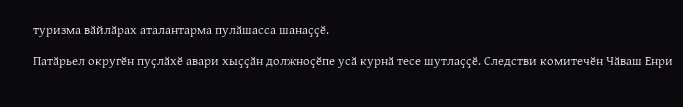туризма вӑйлӑрах аталантарма пулӑшасса шанаҫҫӗ.

Патӑрьел округӗн пуҫлӑхӗ авари хыҫҫӑн должноҫӗпе усӑ курнӑ тесе шутлаҫҫӗ. Следстви комитечӗн Чӑваш Енри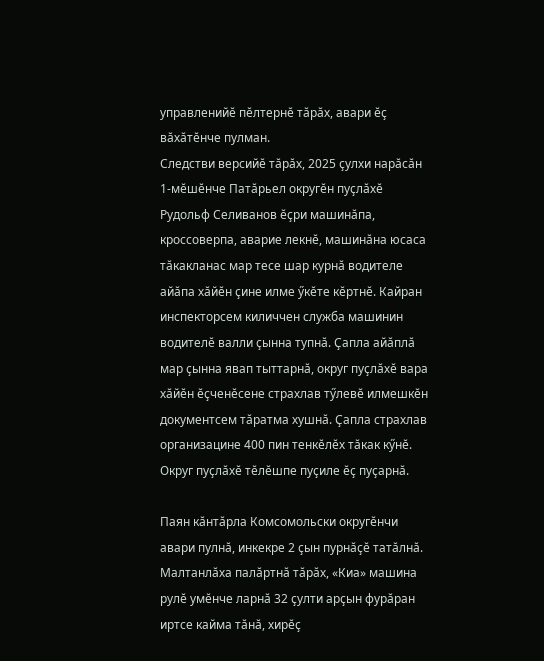управленийӗ пӗлтернӗ тӑрӑх, авари ӗҫ вӑхӑтӗнче пулман.
Следстви версийӗ тӑрӑх, 2025 ҫулхи нарӑсӑн 1-мӗшӗнче Патӑрьел округӗн пуҫлӑхӗ Рудольф Селиванов ӗҫри машинӑпа, кроссоверпа, аварие лекнӗ, машинӑна юсаса тӑкакланас мар тесе шар курнӑ водителе айӑпа хӑйӗн ҫине илме ӳкӗте кӗртнӗ. Кайран инспекторсем киличчен служба машинин водителӗ валли ҫынна тупнӑ. Ҫапла айӑплӑ мар ҫынна явап тыттарнӑ, округ пуҫлӑхӗ вара хӑйӗн ӗҫченӗсене страхлав тӳлевӗ илмешкӗн документсем тӑратма хушнӑ. Ҫапла страхлав организацине 400 пин тенкӗлӗх тӑкак кӳнӗ.
Округ пуҫлӑхӗ тӗлӗшпе пуҫиле ӗҫ пуҫарнӑ.

Паян кӑнтӑрла Комсомольски округӗнчи авари пулнӑ, инкекре 2 ҫын пурнӑҫӗ татӑлнӑ.
Малтанлӑха палӑртнӑ тӑрӑх, «Киа» машина рулӗ умӗнче ларнӑ 32 ҫулти арҫын фурӑран иртсе кайма тӑнӑ, хирӗҫ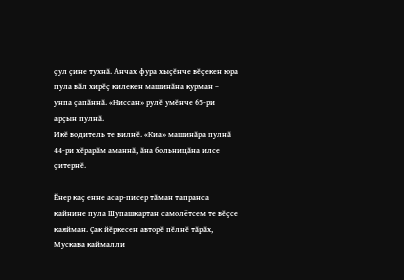ҫул ҫине тухнӑ. Анчах фура хыҫӗнче вӗҫекен юра пула вӑл хирӗҫ килекен машинӑна курман – унпа ҫапӑннӑ. «Ниссан» рулӗ умӗнче 65-ри арҫын пулнӑ.
Икӗ водитель те вилнӗ. «Киа» машинӑра пулнӑ 44-ри хӗрарӑм аманнӑ, ӑна больницӑна илсе ҫитернӗ.

Ӗнер каҫ енне асар-писер тӑман тапранса кайнине пула Шупашкартан самолётсем те вӗҫсе каяйман. Ҫак йӗркесен авторӗ пӗлнӗ тӑрӑх, Мускава каймалли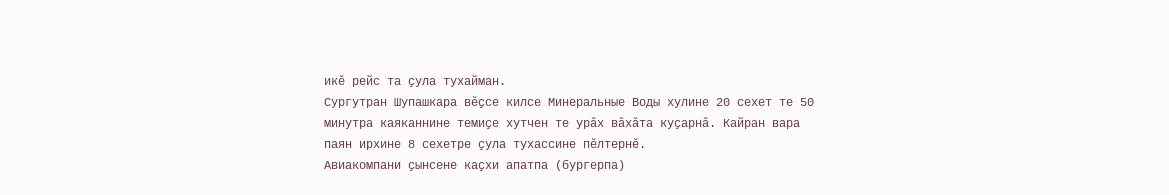икӗ рейс та ҫула тухайман.
Сургутран Шупашкара вӗҫсе килсе Минеральные Воды хулине 20 сехет те 50 минутра каяканнине темиҫе хутчен те урӑх вӑхӑта куҫарнӑ. Кайран вара паян ирхине 8 сехетре ҫула тухассине пӗлтернӗ.
Авиакомпани ҫынсене каҫхи апатпа (бургерпа)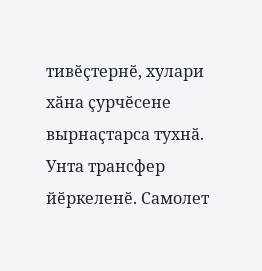тивӗҫтернӗ, хулари хӑна ҫурчӗсене вырнаҫтарса тухнӑ. Унта трансфер йӗркеленӗ. Самолет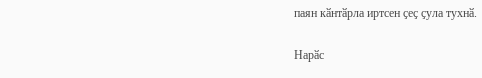паян кӑнтӑрла иртсен ҫеҫ ҫула тухнӑ.

Нарӑс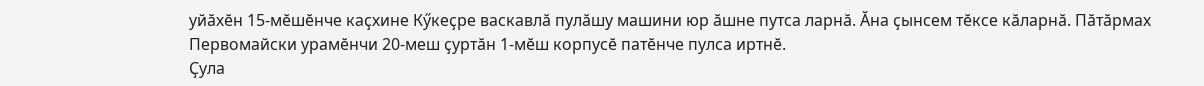уйӑхӗн 15-мӗшӗнче каҫхине Кӳкеҫре васкавлӑ пулӑшу машини юр ӑшне путса ларнӑ. Ӑна ҫынсем тӗксе кӑларнӑ. Пӑтӑрмах Первомайски урамӗнчи 20-меш ҫуртӑн 1-мӗш корпусӗ патӗнче пулса иртнӗ.
Ҫула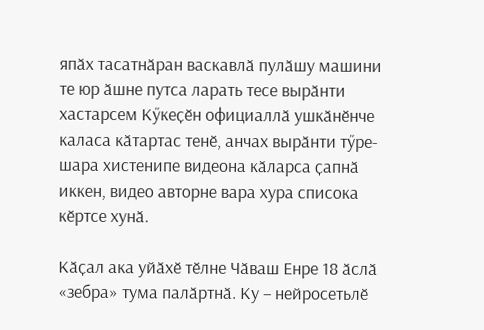япӑх тасатнӑран васкавлӑ пулӑшу машини те юр ӑшне путса ларать тесе вырӑнти хастарсем Кӳкеҫӗн официаллӑ ушкӑнӗнче каласа кӑтартас тенӗ, анчах вырӑнти тӳре-шара хистенипе видеона кӑларса ҫапнӑ иккен, видео авторне вара хура списока кӗртсе хунӑ.

Кӑҫал ака уйӑхӗ тӗлне Чӑваш Енре 18 ӑслӑ «зебра» тума палӑртнӑ. Ку – нейросетьлӗ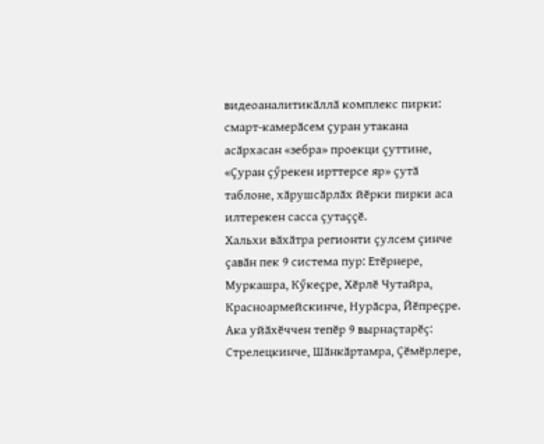видеоаналитикӑллӑ комплекс пирки: смарт-камерӑсем ҫуран утакана асӑрхасан «зебра» проекци ҫуттине, «Ҫуран ҫӳрекен ирттерсе яр» ҫутӑ таблоне, хӑрушсӑрлӑх йӗрки пирки аса илтерекен сасса ҫутаҫҫӗ.
Хальхи вӑхӑтра регионти ҫулсем ҫинче ҫавӑн пек 9 система пур: Етӗрнере, Муркашра, Кӳкеҫре, Хӗрлӗ Чутайра, Красноармейскинче, Нурӑсра, Йӗпреҫре. Ака уйӑхӗччен тепӗр 9 вырнаҫтарӗҫ: Стрелецкинче, Шӑнкӑртамра, Ҫӗмӗрлере,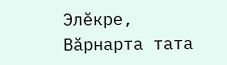Элӗкре, Вӑрнарта тата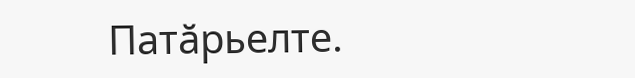Патӑрьелте.